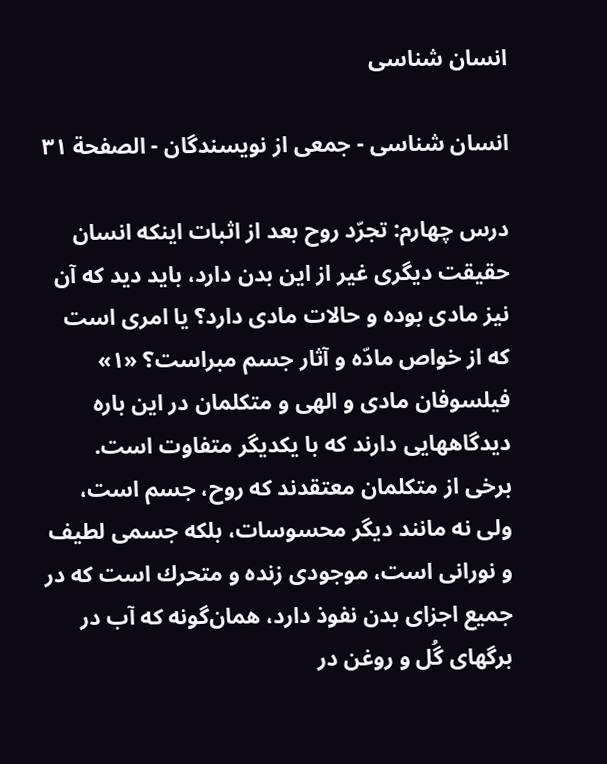انسان شناسى

انسان شناسى - جمعی از نویسندگان - الصفحة ٣١

درس چهارم: تجرّد روح‌ بعد از اثبات اينكه انسان حقيقت ديگرى غير از اين بدن دارد، بايد ديد كه آن نيز مادى بوده و حالات مادى دارد؟ يا امرى است كه از خواص مادّه و آثار جسم مبراست؟ «١» فيلسوفان مادى و الهى و متكلمان در اين باره ديدگاههايى دارند كه با يكديگر متفاوت است. برخى از متكلمان معتقدند كه روح، جسم است، ولى نه مانند ديگر محسوسات، بلكه جسمى لطيف و نورانى است، موجودى زنده و متحرك است كه در جميع اجزاى بدن نفوذ دارد، همان‌گونه كه آب در برگهاى گُل و روغن در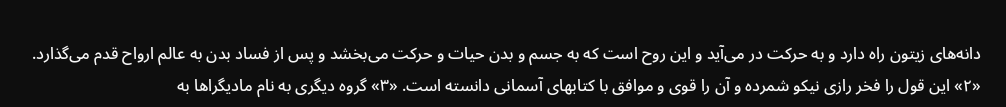دانه‌هاى زيتون راه دارد و به حركت در مى‌آيد و اين روح است كه به جسم و بدن حيات و حركت مى‌بخشد و پس از فساد بدن به عالم ارواح قدم مى‌گذارد. «٢» اين قول را فخر رازى نيكو شمرده و آن را قوى و موافق با كتابهاى آسمانى دانسته است. «٣» گروه ديگرى به نام ماديگراها به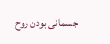جسمانى بودن روح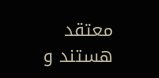معتقد هستند و